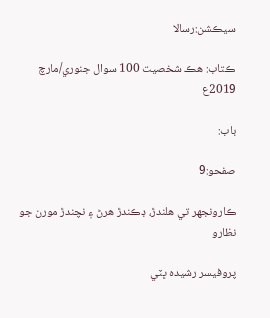سيڪشن:رسالا

ڪتاب: هڪ شخصيت 100 سوال جنوري/مارچ 2019ع

باب:

صفحو:9

ڪارونجهر تي هلندڙ، ڊڪندڙ هرڻ ۽ نچندڙ مورن جو نظارو

پروفيسر رشيده ڀٽي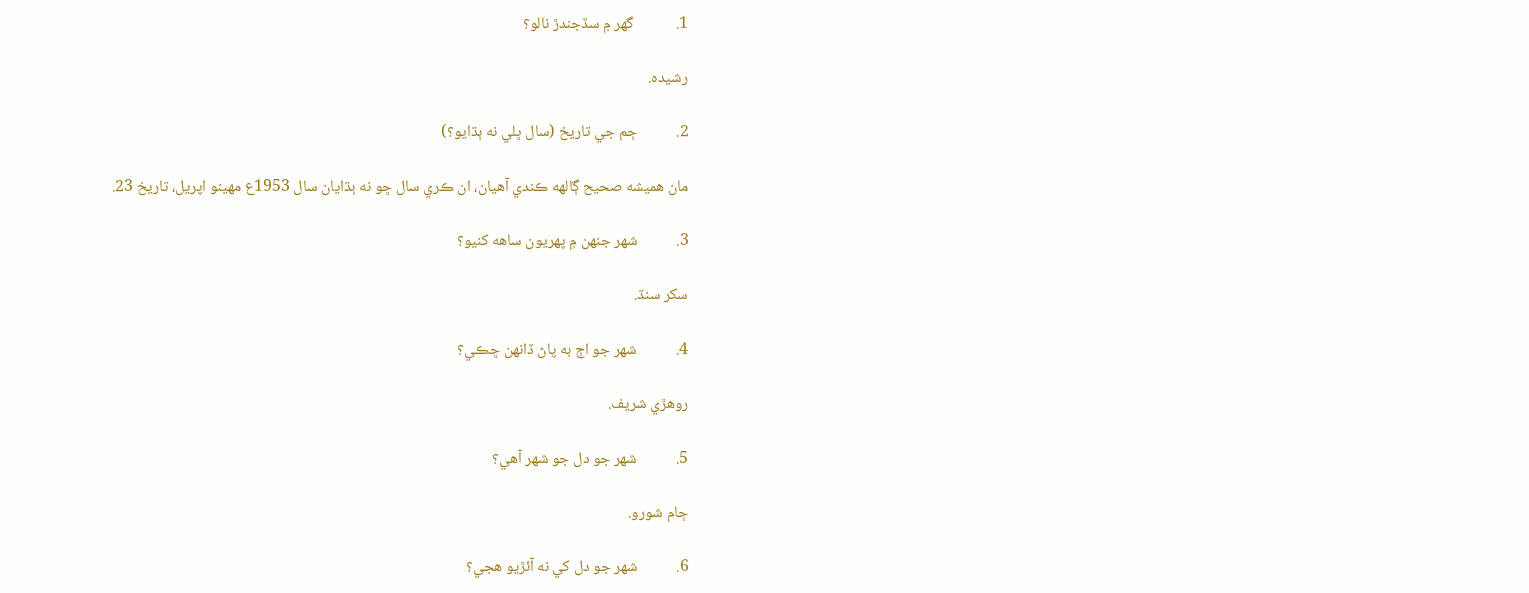1.            گهر ۾ سڏجندڙ نالو؟

رشيده.

2.           ڄم جي تاريخ (سال ڀلي نه ٻڌايو؟)

مان هميشه صحيح ڳالهه ڪندي آهيان، ان ڪري سال ڇو نه ٻڌايان سال 1953ع مهينو اپريل، تاريخ 23.

3.           شهر جنهن ۾ پهريون ساهه کنيو؟

سکر سنڌ.

4.           شهر جو اڄ به پاڻ ڏانهن ڇڪي؟

روهڙي شريف.

5.           شهر جو دل جو شهر آهي؟

ڄام شورو.

6.           شهر جو دل کي نه آئڙيو هجي؟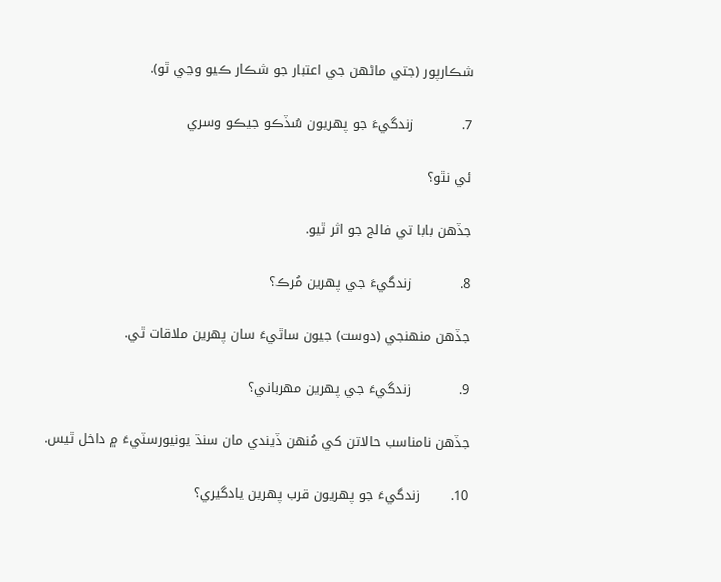شڪارپور (جتي ماڻهن جي اعتبار جو شڪار ڪيو وڃي ٿو).

7.           زندگيءَ جو پهريون سُڏڪو جيڪو وسري

ئي نٿو؟

جڏهن بابا تي فالج جو اثر ٿيو.

8.           زندگيءَ جي پهرين مُرڪ؟

جڏهن منهنجي (دوست) جيون ساٿيءَ سان پهرين ملاقات ٿي.

9.           زندگيءَ جي پهرين مهرباني؟

جڏهن نامناسب حالاتن کي مُنهن ڏيندي مان سنڌ يونيورسٽيءَ ۾ داخل ٿيس.

10.       زندگيءَ جو پهريون قرب پهرين يادگيري؟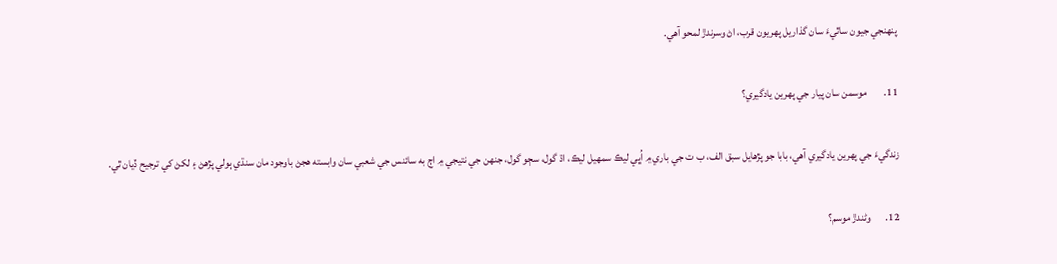پنهنجي جيون ساٿيءَ سان گذاريل پهريون قرب، اڻ وسرندڙ لمحو آهي.

11.        موسمن سان پيار جي پهرين يادگيري؟

زندگيءَ جي پهرين يادگيري آهي، بابا جو پڙهايل سبق الف، ب ت جي باري ۾ اُڀي ليڪ سمهيل ليڪ، اڌ گول، سڄو گول، جنهن جي نتيجي ۾ اڄ به سائنس جي شعبي سان وابسته هجڻ باوجود مان سنڌي ٻولي پڙهڻ ۽ لکڻ کي ترجيح ڏيان ٿي.

12.       وڻندڙ موسم؟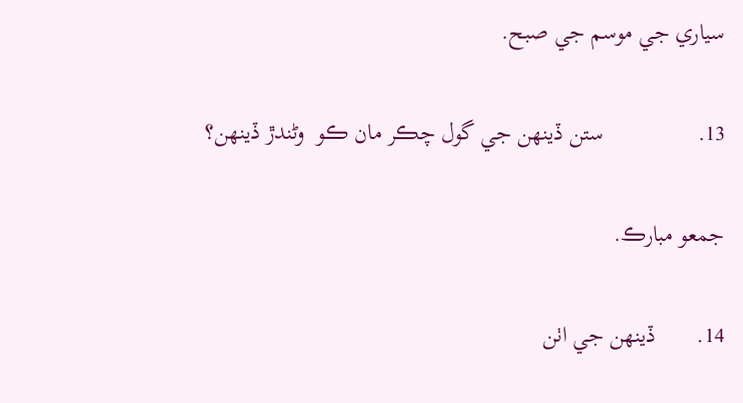سياري جي موسم جي صبح.

13.                ستن ڏينهن جي گول چڪر مان ڪو  وڻندڙ ڏينهن؟

جمعو مبارڪ.

14.       ڏينهن جي اٺن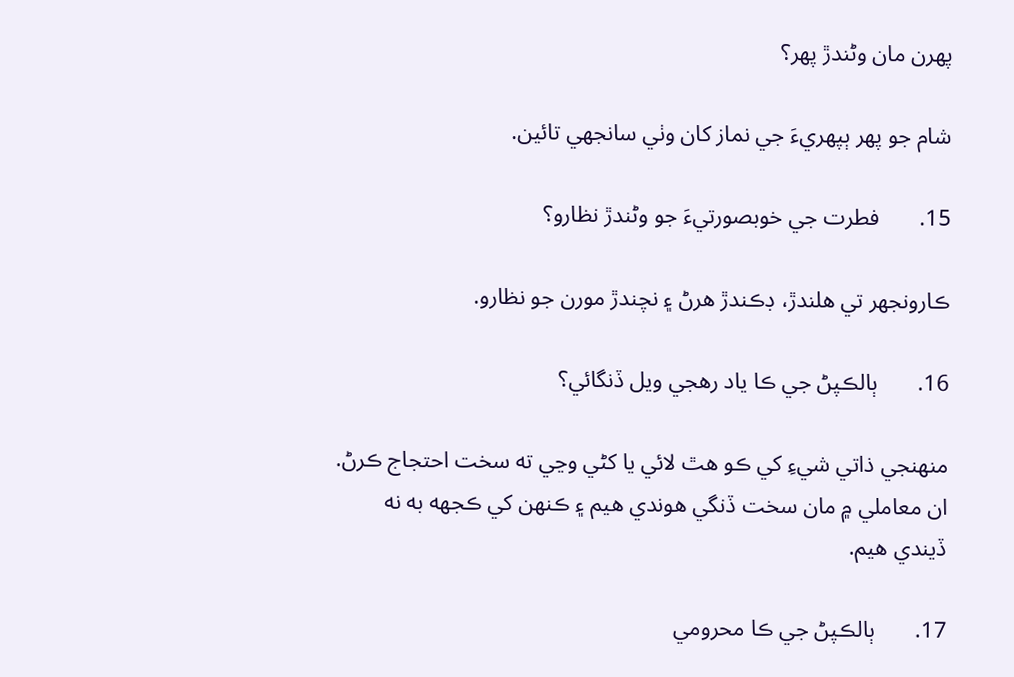پهرن مان وڻندڙ پهر؟

شام جو پهر ٻپهريءَ جي نماز کان وٺي سانجهي تائين.

15.       فطرت جي خوبصورتيءَ جو وڻندڙ نظارو؟

ڪارونجهر تي هلندڙ، ڊڪندڙ هرڻ ۽ نچندڙ مورن جو نظارو.

16.       ٻالڪپڻ جي ڪا ياد رهجي ويل ڏنگائي؟

منهنجي ذاتي شيءِ کي ڪو هٿ لائي يا کڻي وڃي ته سخت احتجاج ڪرڻ. ان معاملي ۾ مان سخت ڏنگي هوندي هيم ۽ ڪنهن کي ڪجهه به نه ڏيندي هيم.

17.       ٻالڪپڻ جي ڪا محرومي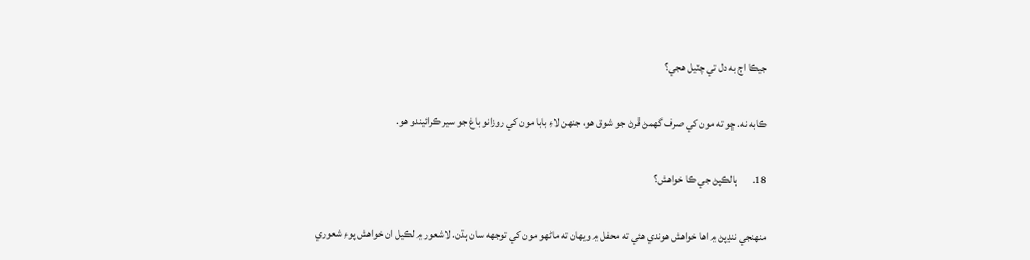جيڪا اڄ به دل تي چٽيل هجي؟

ڪابه نه. ڇو ته مون کي صرف گهمڻ ڦرڻ جو شوق هو، جنهن لاءِ بابا مون کي روزانو باغ جو سير ڪرائيندو هو.

18.       ٻالڪپڻ جي ڪا خواهش؟

منهنجي ننڍپڻ ۾ اها خواهش هوندي هئي ته محفل ۾ ويهان ته ماڻهو مون کي توجهه سان ٻڌن. لاشعور ۾ لڪيل ان خواهش پوءِ شعوري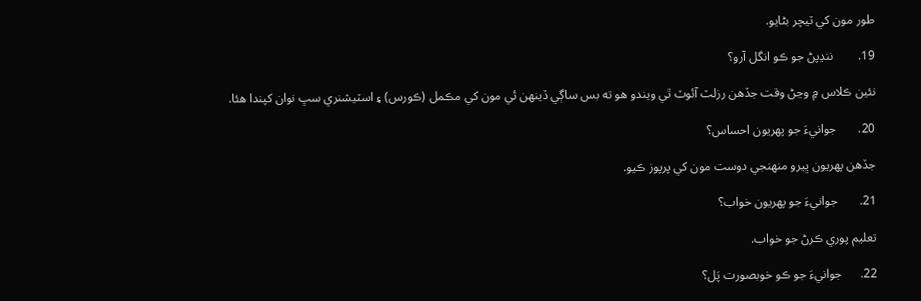طور مون کي ٽيچر بڻايو.

19.        ننڍپڻ جو ڪو انگل آرو؟

نئين ڪلاس ۾ وڃڻ وقت جڏهن رزلٽ آئوٽ ٿي ويندو هو ته بس ساڳي ڏينهن ئي مون کي مڪمل (ڪورس) ۽ اسٽيشنري سڀ نوان کپندا هئا.

20.       جوانيءَ جو پهريون احساس؟

جڏهن پهريون ڀيرو منهنجي دوست مون کي پرپوز ڪيو.

21.       جوانيءَ جو پهريون خواب؟

تعليم پوري ڪرڻ جو خواب.

22.      جوانيءَ جو ڪو خوبصورت پَل؟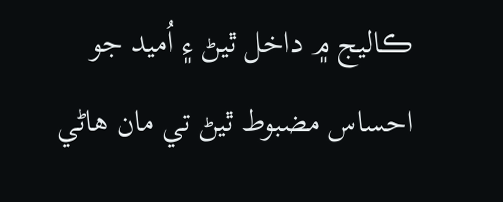ڪاليج ۾ داخل ٿيڻ ۽ اُميد جو احساس مضبوط ٿيڻ تي مان هاڻي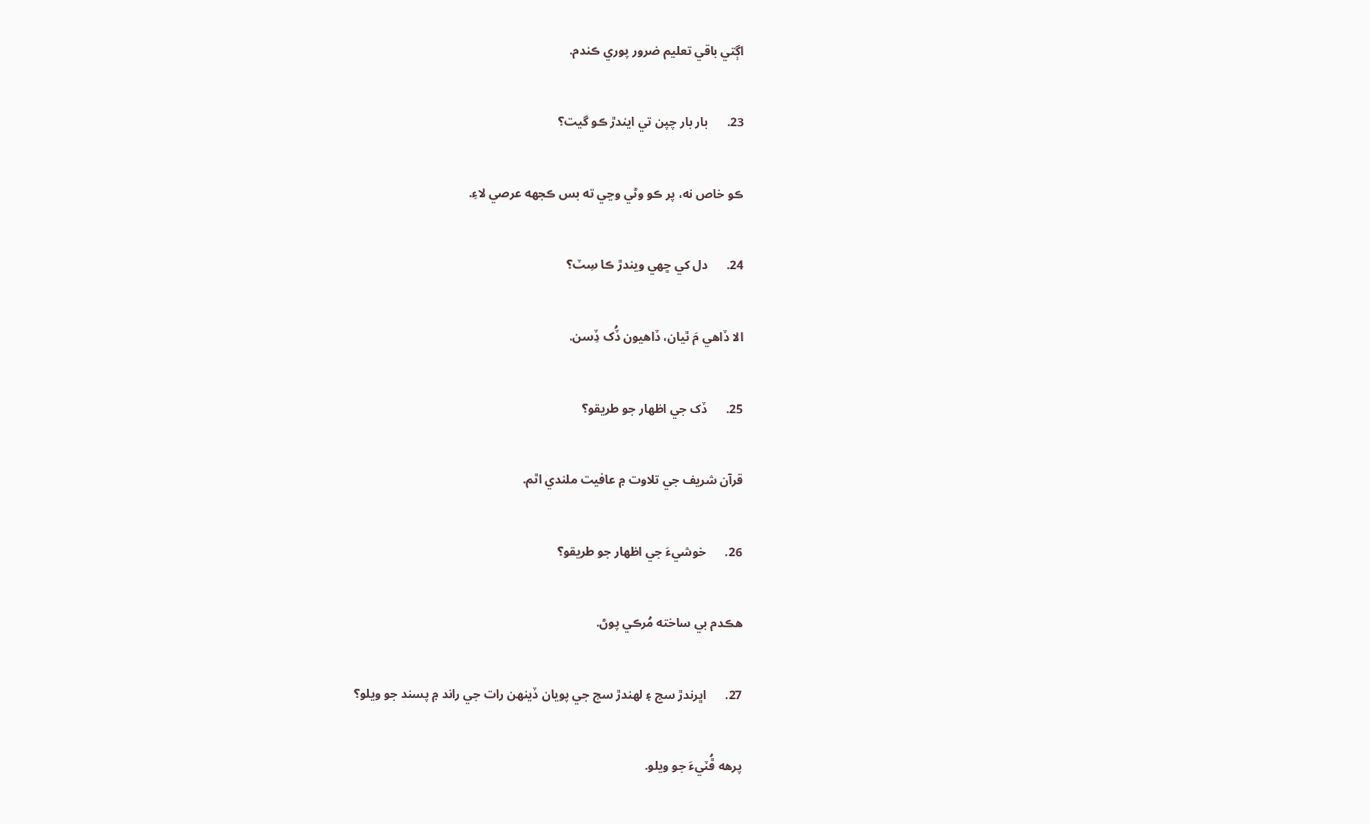اڳتي باقي تعليم ضرور پوري ڪندم.

23.      بار بار چپن تي ايندڙ ڪو گيت؟

ڪو خاص نه، پر ڪو وڻي وڃي ته بس ڪجهه عرصي لاءِ.

24.      دل کي ڇهي ويندڙ ڪا سِٽ؟

الا ڏاهي مَ ٿيان، ڏاهيون ڏُک ڏِسن.

25.      ڏک جي اظهار جو طريقو؟

قرآن شريف جي تلاوت ۾ عافيت ملندي اٿم.

26.      خوشيءَ جي اظهار جو طريقو؟

هڪدم بي ساخته مُرڪي پوڻ.

27.      اڀرندڙ سج ۽ لهندڙ سج جي پويان ڏينهن رات جي راند ۾ پسند جو ويلو؟

پرهه ڦُٽيءَ جو ويلو.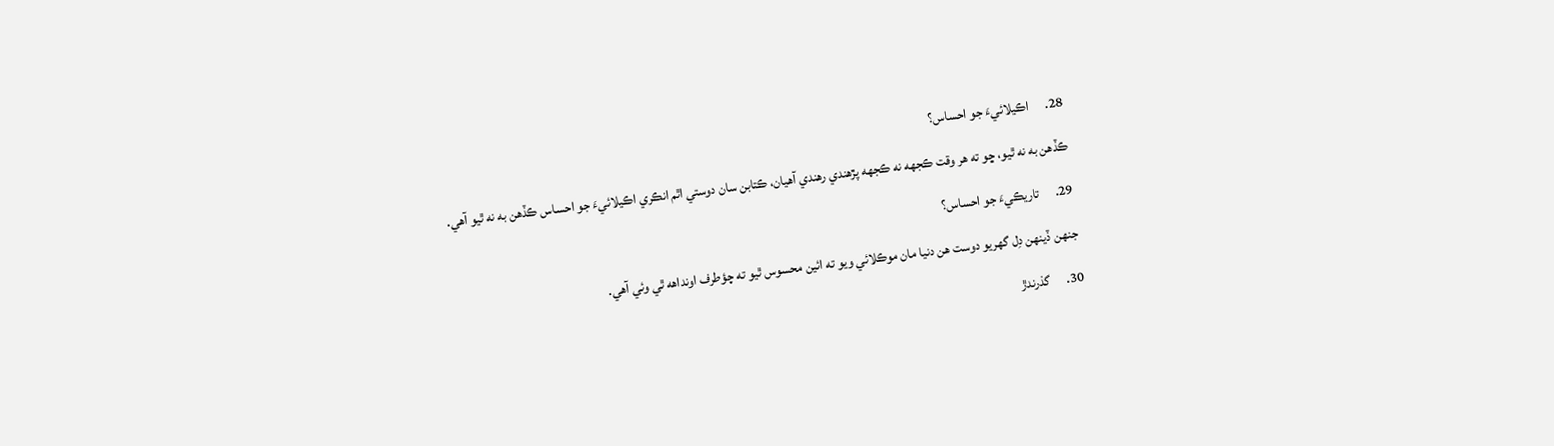28.      اڪيلائيءَ جو احساس؟

ڪڏهن به نه ٿيو، ڇو ته هر وقت ڪجهه نه ڪجهه پڙهندي رهندي آهيان، ڪتابن سان دوستي اٿم انڪري اڪيلائيءَ جو احساس ڪڏهن به نه ٿيو آهي.

29.      تاريڪيءَ جو احساس؟

جنهن ڏينهن دِل گهريو دوست هن دنيا مان موڪلائي ويو ته ائين محسوس ٿيو ته چؤطرف اونداهه ٿي وئي آهي.

30.      گذرندڙ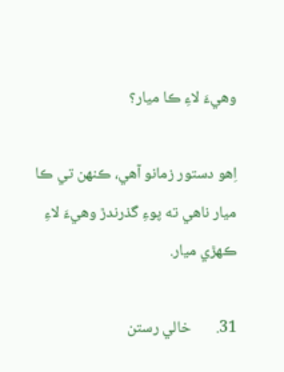وهيءَ لاءِ ڪا ميار؟

اِهو دستور زمانو آهي، ڪنهن تي ڪا ميار ناهي ته پوءِ گذرندڙ وهيءَ لاءِ ڪهڙي ميار.

31.       خالي رستن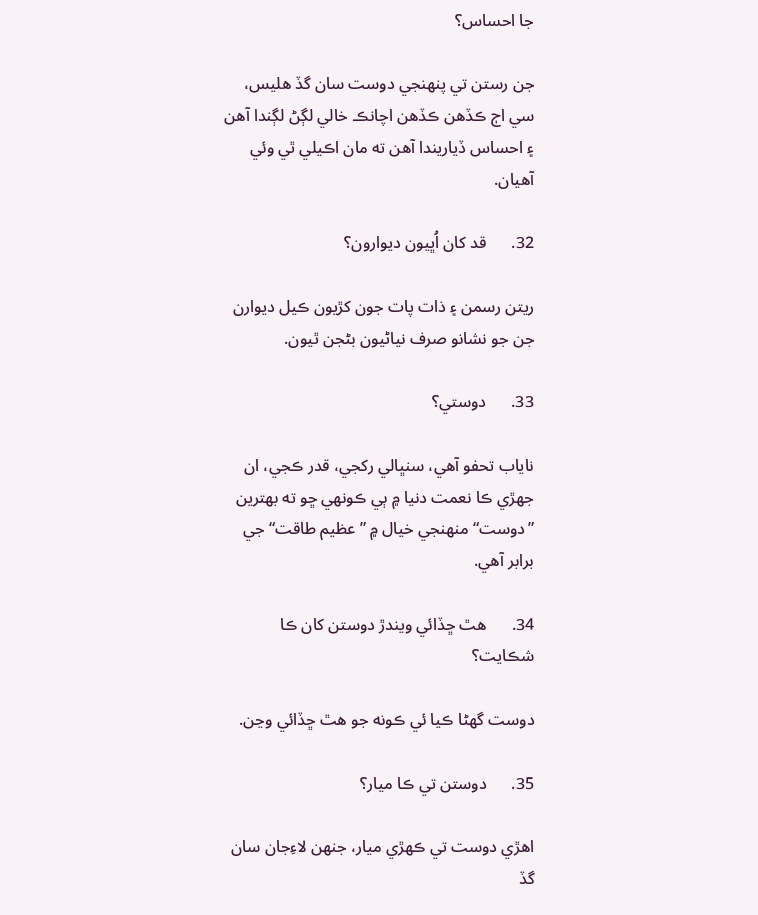جا احساس؟

جن رستن تي پنهنجي دوست سان گڏ هليس، سي اڄ ڪڏهن ڪڏهن اچانڪ خالي لڳڻ لڳندا آهن ۽ احساس ڏياريندا آهن ته مان اڪيلي ٿي وئي آهيان.

32.      قد کان اُڀيون ديوارون؟

ريتن رسمن ۽ ذات پات جون کڙيون ڪيل ديوارن جن جو نشانو صرف نياڻيون بڻجن ٿيون.

33.      دوستي؟

ناياب تحفو آهي، سنڀالي رکجي، قدر ڪجي، ان جهڙي ڪا نعمت دنيا ۾ ٻي ڪونهي ڇو ته بهترين ”دوست“ منهنجي خيال ۾ ”عظيم طاقت“ جي برابر آهي.

34.      هٿ ڇڏائي ويندڙ دوستن کان ڪا شڪايت؟

دوست گهڻا ڪيا ئي ڪونه جو هٿ ڇڏائي وڃن.

35.      دوستن تي ڪا ميار؟

اهڙي دوست تي ڪهڙي ميار، جنهن لاءِجان سان گڏ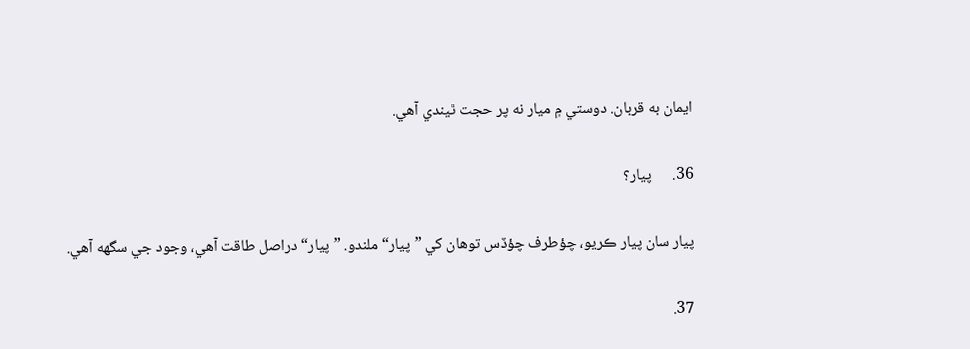ايمان به قربان. دوستي ۾ ميار نه پر حجت ٿيندي آهي.

36.      پيار؟

پيار سان پيار ڪريو، چؤطرف چؤڏس توهان کي ”پيار“ ملندو. ”پيار“ دراصل طاقت آهي، وجود جي سگهه آهي.

37.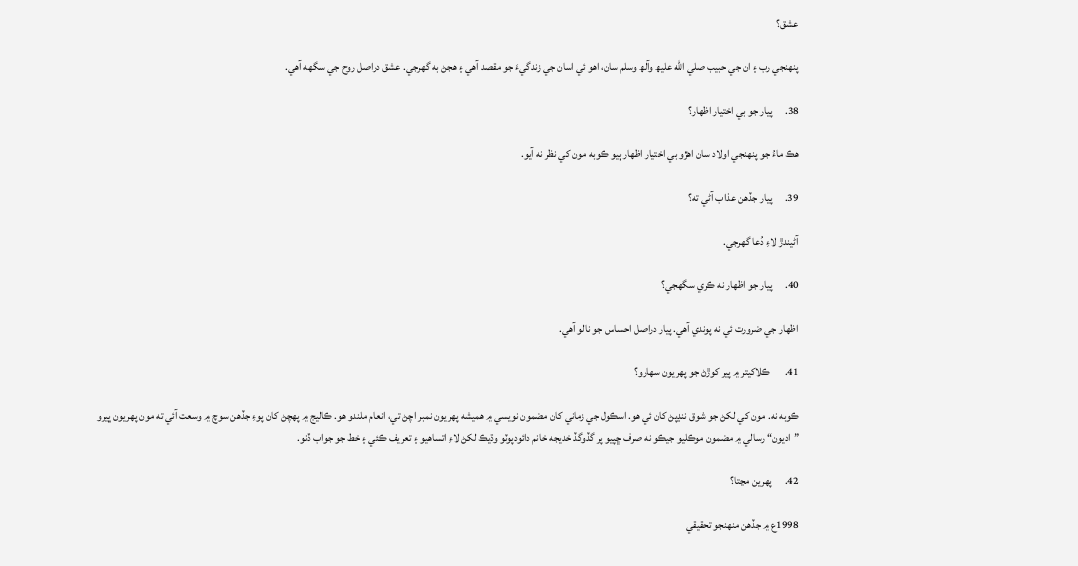عشق؟

پنهنجي رب ۽ ان جي حبيب صلي الله عليھ وآلھ وسلم سان، اهو ئي اسان جي زندگيءَ جو مقصد آهي ۽ هجڻ به گهرجي. عشق دراصل روح جي سگهه آهي.

38.      پيار جو بي اختيار اظهار؟

هڪ ماءُ جو پنهنجي اولاد سان اهڙو بي اختيار اظهار ٻيو ڪوبه مون کي نظر نه آيو.

39.      پيار جڏهن عذاب آڻي ته؟

آڻيندڙ لاءِ دُعا گهرجي.

40.      پيار جو اظهار نه ڪري سگهجي؟

اظهار جي ضرورت ئي نه پوندي آهي. پيار دراصل احساس جو نالو آهي.

41.       ڪلاکيتر ۾ پير کوڙڻ جو پهريون سهارو؟

ڪوبه نه. مون کي لکڻ جو شوق ننڍپڻ کان ئي هو. اسڪول جي زماني کان مضمون نويسي ۾ هميشه پهريون نمبر اچڻ تي، انعام ملندو هو. ڪاليج ۾ پهچڻ کان پوءِ جڏهن سوچ ۾ وسعت آئي ته مون پهريون ڀيرو ”اديون“ رسالي ۾ مضمون موڪليو جيڪو نه صرف ڇپيو پر گڏوگڏ خديجه خانم دائودپوٽو وڌيڪ لکڻ لاءِ اتساهيو ۽ تعريف ڪئي ۽ خط جو جواب ڏنو.

42.      پهرين مڃتا؟

1998ع ۾ جڏهن منهنجو تحقيقي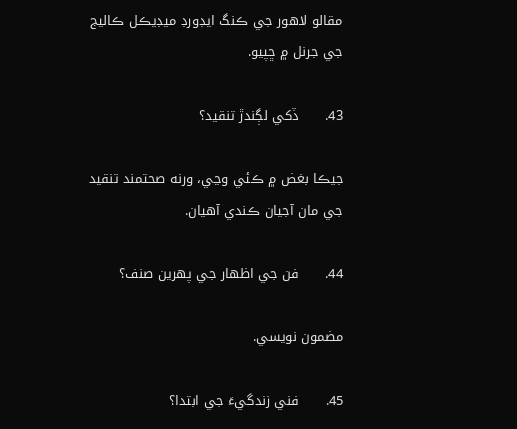مقالو لاهور جي ڪنگ ايڊورڊ ميڊيڪل ڪاليج جي جرنل ۾ ڇپيو.

43.      ڏکي لڳندڙ تنقيد؟

جيڪا بغض ۾ ڪئي وڃي، ورنه صحتمند تنقيد جي مان آجيان ڪندي آهيان.

44.      فن جي اظهار جي پهرين صنف؟

مضمون نويسي.

45.      فني زندگيءَ جي ابتدا؟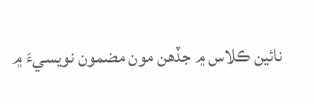نائين ڪلاس ۾ جڏهن مون مضمون نويسيءَ ۾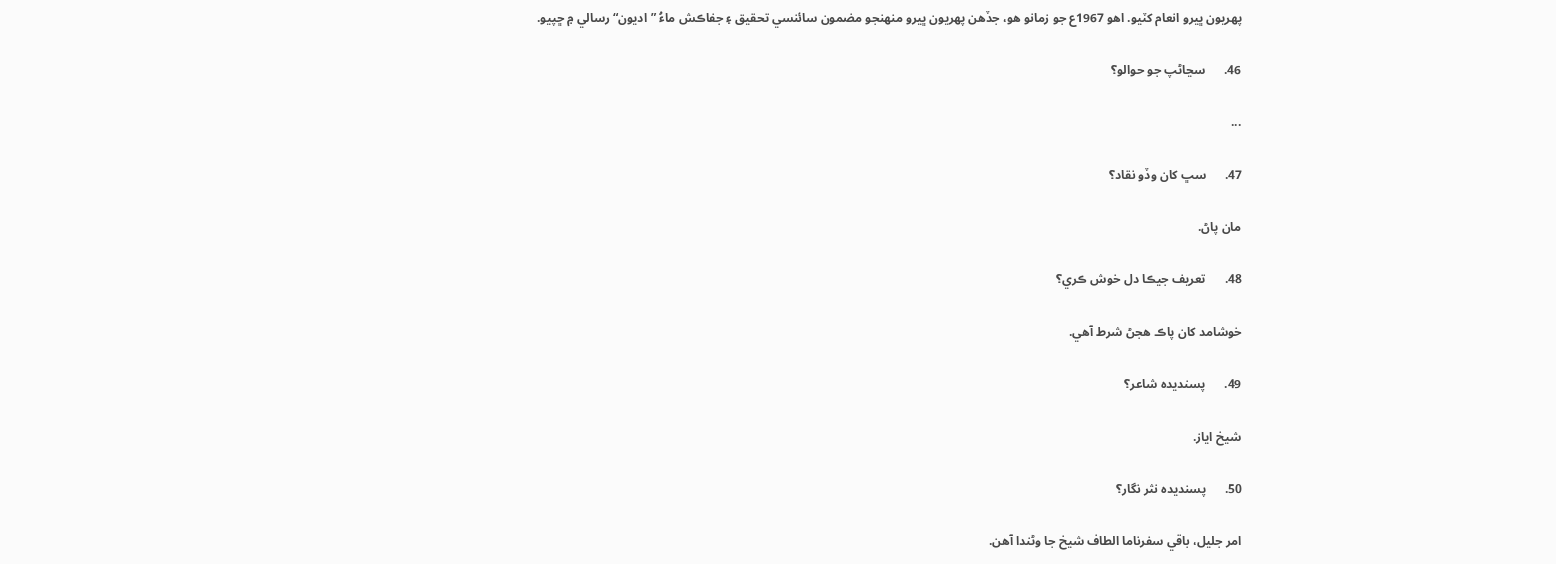پهريون ڀيرو انعام کٽيو. اهو 1967ع جو زمانو هو، جڏهن پهريون ڀيرو منهنجو مضمون سائنسي تحقيق ۽ جفاڪش ماءُ ”اديون“ رسالي ۾ ڇپيو.

46.      سڃاڻپ جو حوالو؟

...

47.      سڀ کان وڏو نقاد؟

مان پاڻ.

48.      تعريف جيڪا دل خوش ڪري؟

خوشامد کان پاڪ هجڻ شرط آهي.

49.      پسنديده شاعر؟

شيخ اياز.

50.      پسنديده نثر نگار؟

امر جليل، باقي سفرناما الطاف شيخ جا وڻندا آهن.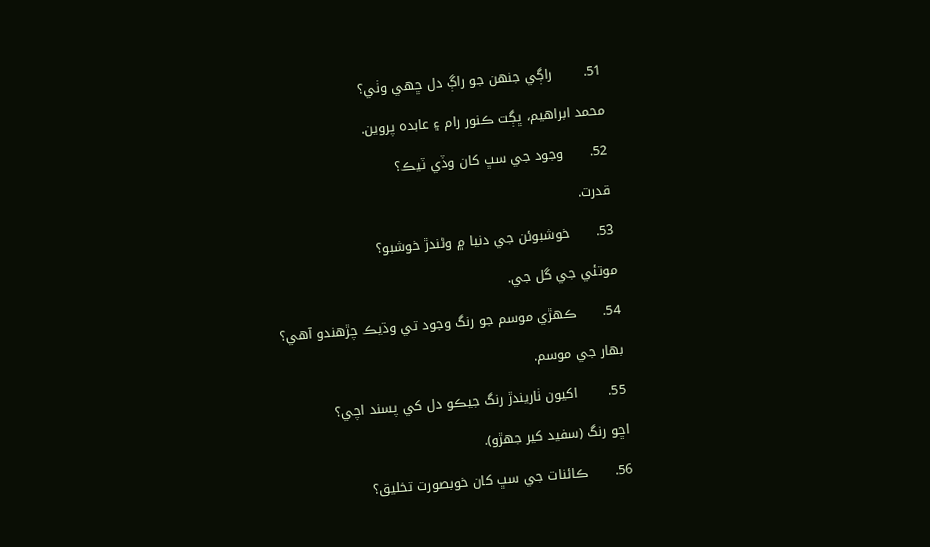51.       راڳي جنهن جو راڳ دل ڇهي وٺي؟

محمد ابراهيم، ڀڳت ڪنور رام ۽ عابده پروين.

52.      وجود جي سڀ کان وڏي ٽيڪ؟

قدرت.

53.      خوشبوئن جي دنيا ۾ وڻندڙ خوشبو؟

موتئي جي گل جي.

54.      ڪهڙي موسم جو رنگ وجود تي وڌيڪ چڙهندو آهي؟

بهار جي موسم.

55.       اکيون ٺاريندڙ رنگ جيڪو دل کي پسند اچي؟

اڇو رنگ (سفيد کير جهڙو).

56.      ڪائنات جي سڀ کان خوبصورت تخليق؟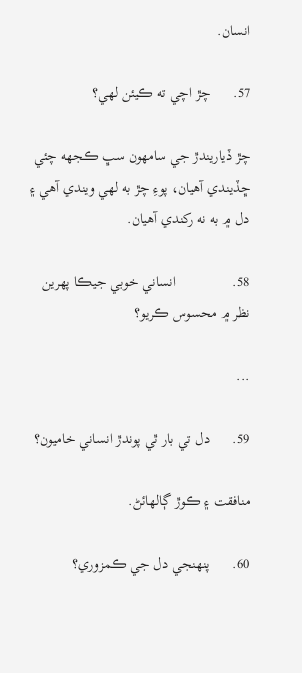انسان.

57.      چڙ اچي ته ڪيئن لهي؟

چڙ ڏياريندڙ جي سامهون سڀ ڪجهه چئي ڇڏيندي آهيان، پوءِ چڙ به لهي ويندي آهي ۽ دل ۾ به نه رکندي آهيان.

58.               انساني خوبي جيڪا پهرين نظر ۾ محسوس ڪريو؟

...

59.      دل تي بار ٿي پوندڙ انساني خاميون؟

منافقت ۽ ڪوڙ ڳالهائڻ.

60.      پنهنجي دل جي ڪمزوري؟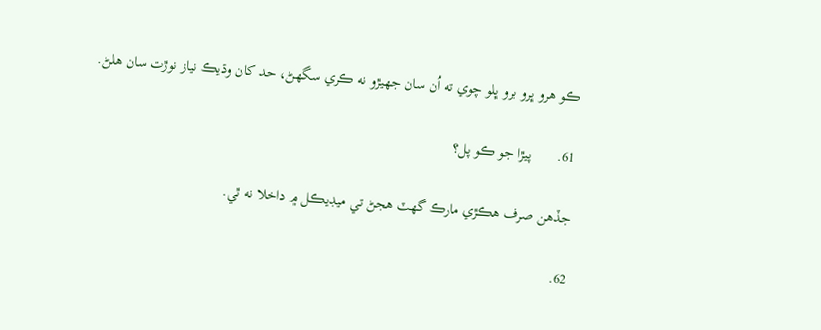ڪو هرو ڀرو برو ڀلو چوي ته اُن سان جهيڙو نه ڪري سگهڻ، حد کان وڌيڪ نياز نوڙت سان هلڻ.

61.       پيڙا جو ڪو پل؟

جڏهن صرف هڪڙي مارڪ گهٽ هجڻ تي ميڊيڪل ۾ داخلا نه ٿي.

62.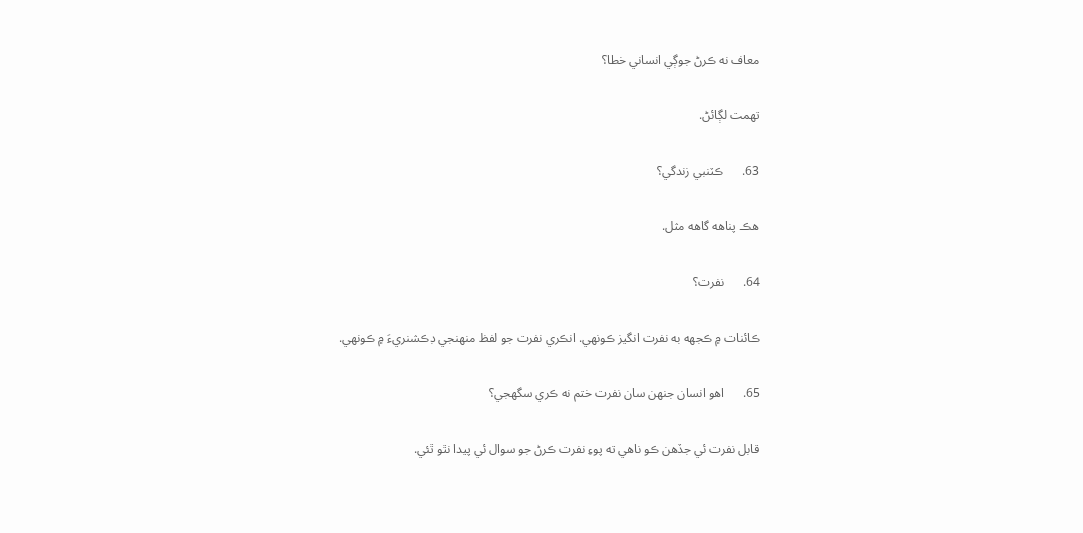معاف نه ڪرڻ جوڳي انساني خطا؟

تهمت لڳائڻ.

63.      ڪٽنبي زندگي؟

هڪ پناهه گاهه مثل.

64.      نفرت؟

ڪائنات ۾ ڪجهه به نفرت انگيز ڪونهي. انڪري نفرت جو لفظ منهنجي ڊڪشنريءَ ۾ ڪونهي.

65.      اهو انسان جنهن سان نفرت ختم نه ڪري سگهجي؟

قابل نفرت ئي جڏهن ڪو ناهي ته پوءِ نفرت ڪرڻ جو سوال ئي پيدا نٿو ٿئي.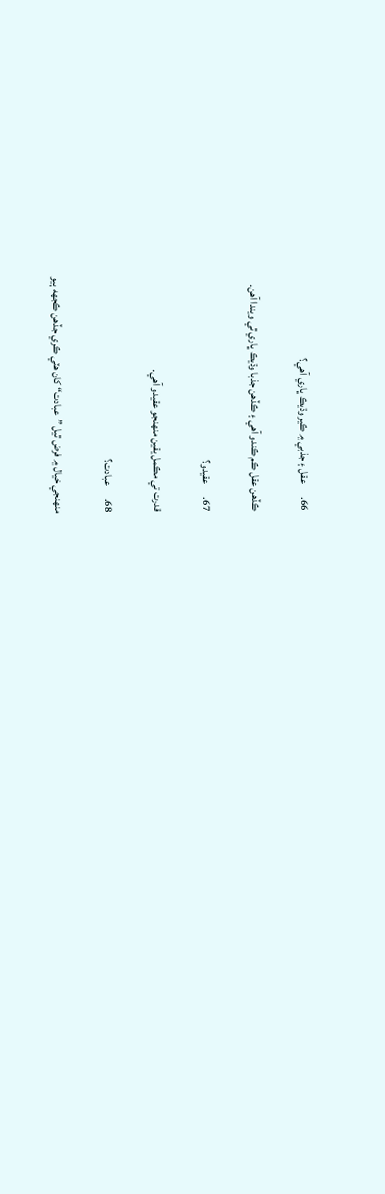66.      عقل ۽ جذبي ۾ ڪير وڌيڪ ڀاري آهي؟

ڪڏهن عقل ڪم ڪندو آهي ۽ ڪڏهن جذبا وڌيڪ ڀاري ٿي ويندا آهن.

67.      عقيدو؟

قدرت تي مڪمل يقين منهنجو عقيدو آهي.

68.      عبادت؟

منهنجي خيال ۾ فرض ٿيل ”عبادت“ کان هٽي ڪري جڏهن ڪجهه ٻيو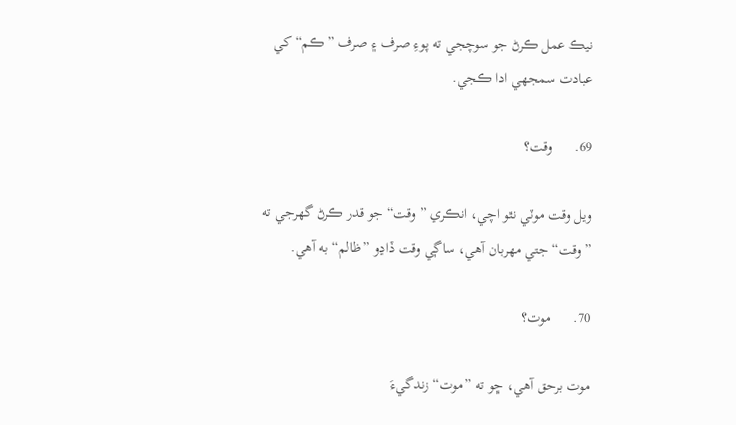نيڪ عمل ڪرڻ جو سوچجي ته پوءِ صرف ۽ صرف ”ڪم“ کي عبادت سمجهي ادا ڪجي.

69.      وقت؟

ويل وقت موٽي نٿو اچي، انڪري ”وقت“ جو قدر ڪرڻ گهرجي ته ”وقت“ جتي مهربان آهي، ساڳي وقت ڏاڍو ”ظالم“ به آهي.

70.      موت؟

موت برحق آهي، ڇو ته ”موت“ زندگيءَ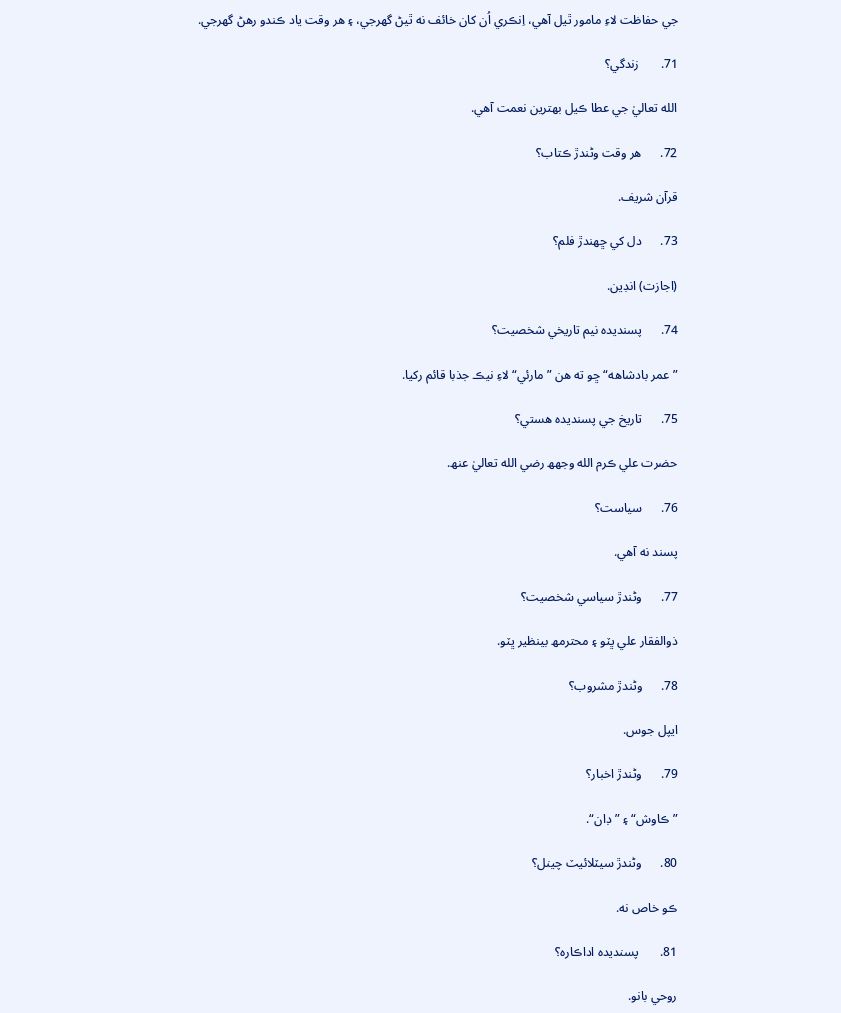جي حفاظت لاءِ مامور ٿيل آهي، اِنڪري اُن کان خائف نه ٿيڻ گهرجي، ۽ هر وقت ياد ڪندو رهڻ گهرجي.

71.       زندگي؟

الله تعاليٰ جي عطا ڪيل بهترين نعمت آهي.

72.      هر وقت وڻندڙ ڪتاب؟

قرآن شريف.

73.      دل کي ڇهندڙ فلم؟

(اجازت) انڊين.

74.      پسنديده نيم تاريخي شخصيت؟

”عمر بادشاهه“ ڇو ته هن ”مارئي“ لاءِ نيڪ جذبا قائم رکيا.

75.      تاريخ جي پسنديده هستي؟

حضرت علي ڪرم الله وجهھ رضي الله تعاليٰ عنھ.

76.      سياست؟

پسند نه آهي.

77.      وڻندڙ سياسي شخصيت؟

ذوالفقار علي ڀٽو ۽ محترمھ بينظير ڀٽو.

78.      وڻندڙ مشروب؟

ايپل جوس.

79.      وڻندڙ اخبار؟

”ڪاوش“ ۽ ”ڊان“.

80.      وڻندڙ سيٽلائيٽ چينل؟

ڪو خاص نه.

81.       پسنديده اداڪاره؟

روحي بانو.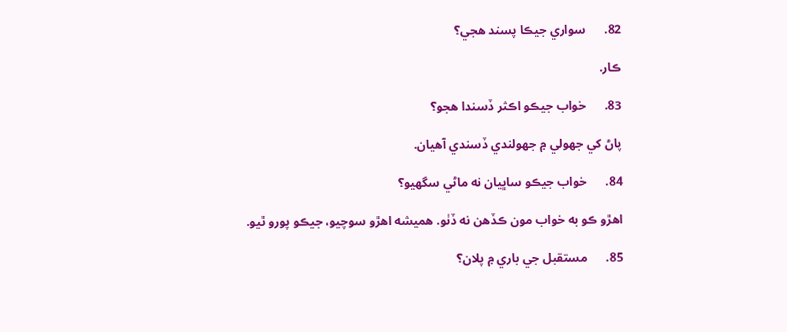82.      سواري جيڪا پسند هجي؟

ڪار.

83.      خواب جيڪو اڪثر ڏسندا هجو؟

پاڻ کي جهولي ۾ جهولندي ڏسندي آهيان.

84.      خواب جيڪو ساڀيان نه ماڻي سگهيو؟

اهڙو ڪو به خواب مون ڪڏهن نه ڏٺو. هميشه اهڙو سوچيو، جيڪو پورو ٿيو.

85.      مستقبل جي باري ۾ پلان؟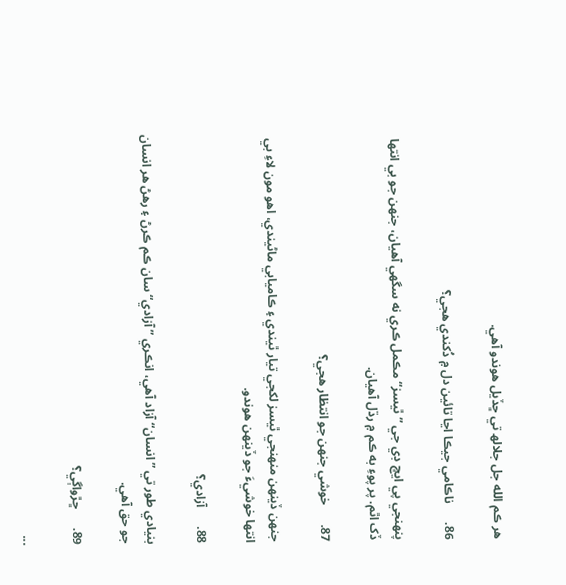هر ڪم الله جل جلالھ تي ڇڏيل هوندو آهي.

86.      ناڪامي جيڪا اڃا تائين دل ۾ دُکندي هجي؟

پنهنجي پي ايڇ ڊي جي ”ٿيسز“ مڪمل ڪري نه سگهي آهيان، جنهن جو بي انتها ڏک اٿم. پر پوءِ به ڪم ۾ رڌل آهيان.

87.      خوشي جنهن جو انتظار هجي؟

جنهن ڏينهن منهنجي ٿيسز لکجي تيار ٿيندي ۽ ڪاميابي ماڻيندي، اهو مون لاءِ بي انتها خوشيءَ جو ڏينهن هوندو.

88.      آزادي؟

بنيادي طور تي ”انسان“ آزاد آهي، انڪري ”آزادي“ سان ڪم ڪرڻ ۽ رهڻ هر انسان جو حق آهي.

89.      ڇڙواڳي؟

...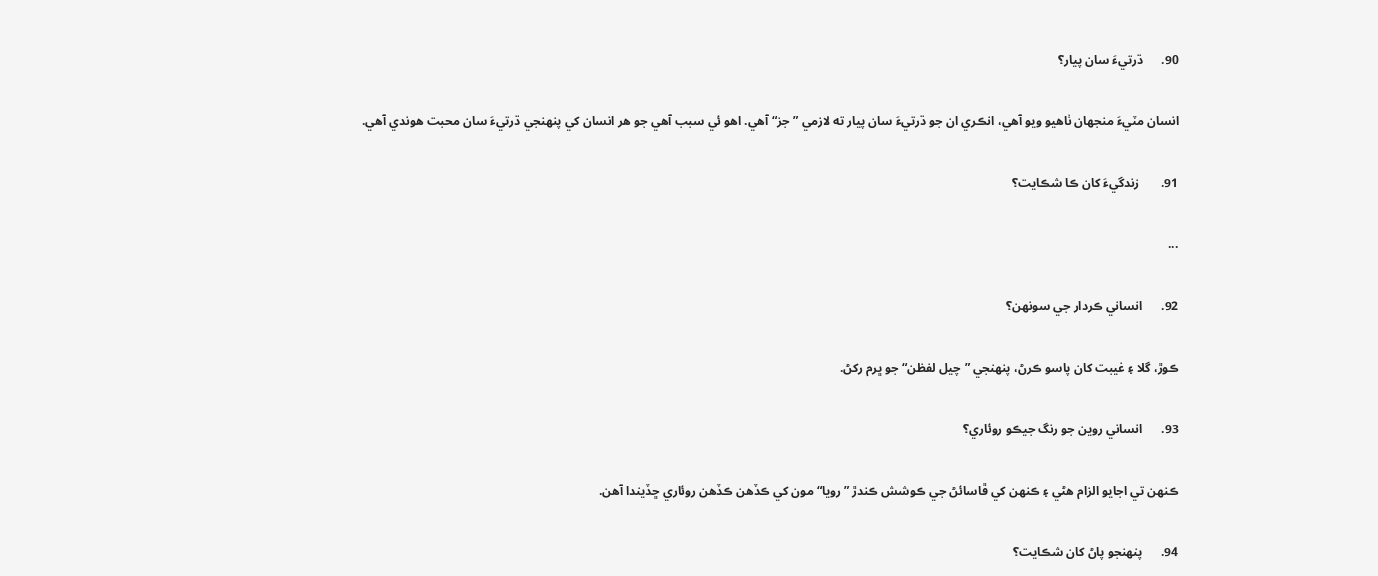90.      ڌرتيءَ سان پيار؟

انسان مٽيءَ منجهان ٺاهيو ويو آهي، انڪري ان جو ڌرتيءَ سان پيار ته لازمي ”جز“ آهي. اهو ئي سبب آهي جو هر انسان کي پنهنجي ڌرتيءَ سان محبت هوندي آهي.

91.       زندگيءَ کان ڪا شڪايت؟

...

92.      انساني ڪردار جي سونهن؟

ڪوڙ، گلا ۽ غيبت کان پاسو ڪرڻ، پنهنجي ”چيل لفظن“ جو ڀرم رکڻ.

93.      انساني روين جو رنگ جيڪو روئاري؟

ڪنهن تي اجايو الزام هڻي ۽ ڪنهن کي ڦاسائڻ جي ڪوشش ڪندڙ ”رويا“ مون کي ڪڏهن ڪڏهن روئاري ڇڏيندا آهن.

94.      پنهنجو پاڻ کان شڪايت؟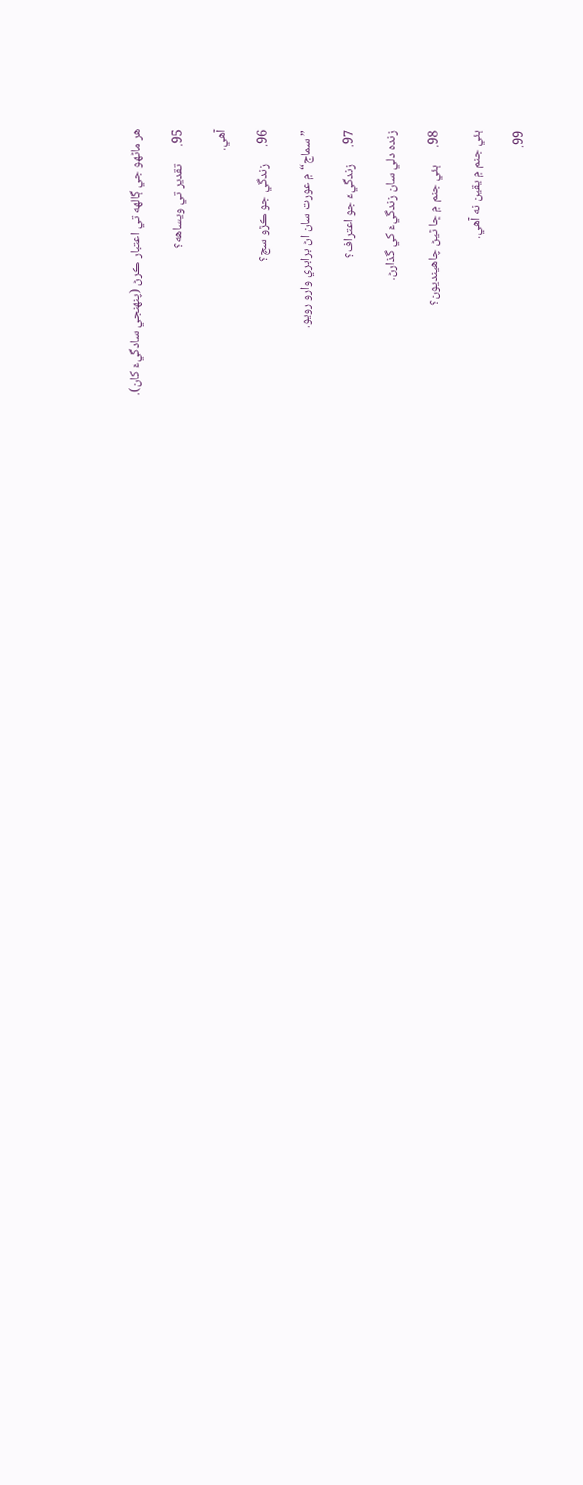هر ماڻهو جي ڳالهه تي اعتبار ڪرڻ (پنهنجي سادگيءَ کان).

95.      تقدير تي ويساهه؟

آهي.

96.      زندگي جو ڪڙو سچ؟

”سماج“ ۾ عورت سان اڻ برابري وارو رويو.

97.      زندگيءَ جو اعتراف؟

زنده دلي سان زندگيءَ کي گذارڻ.

98.      ٻئي جنم ۾ ڇا ٿيڻ چاهينديون؟

ٻئي جنم ۾ يقين نه آهي.

99.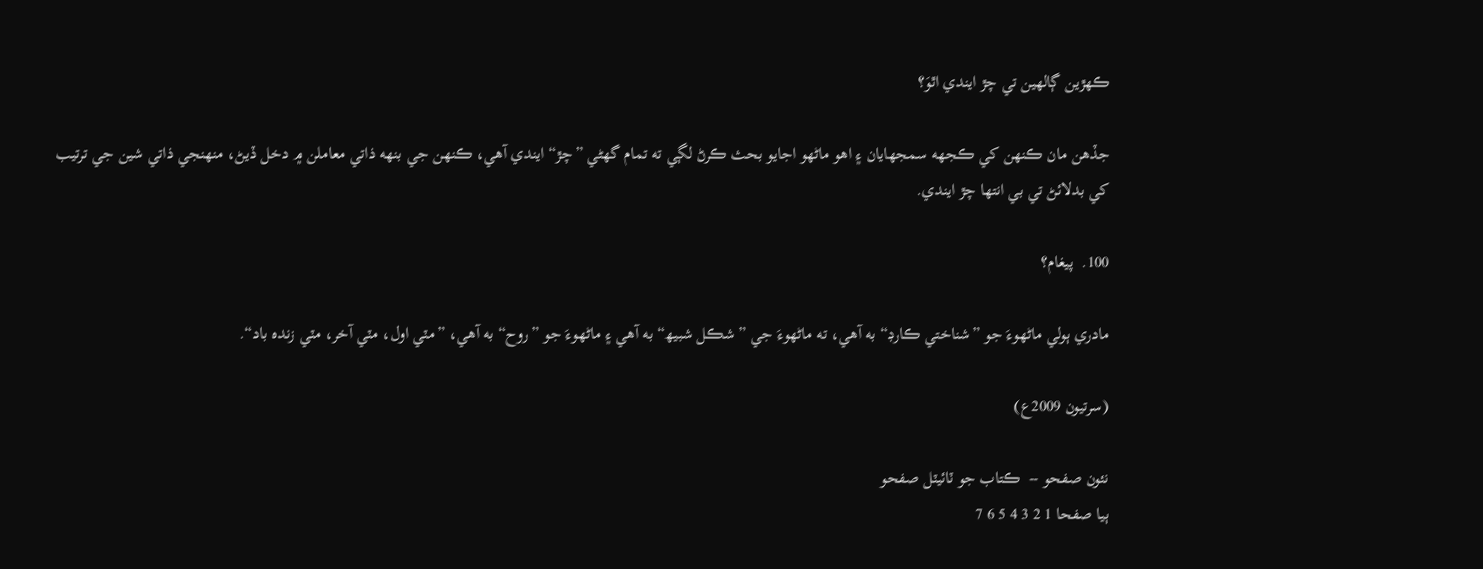ڪهڙين ڳالهين تي چڙ ايندي اٿوَ؟

جڏهن مان ڪنهن کي ڪجهه سمجهايان ۽ اهو ماڻهو اجايو بحث ڪرڻ لڳي ته تمام گهڻي ”چڙ“ ايندي آهي، ڪنهن جي بنهه ذاتي معاملن ۾ دخل ڏيڻ، منهنجي ذاتي شين جي ترتيب کي بدلائڻ تي بي انتها چڙ ايندي.

100.  پيغام؟

مادري ٻولي ماڻهوءَ جو ”شناختي ڪارڊ“ به آهي، ته ماڻهوءَ جي ”شڪل شبيھ“ به آهي ۽ ماڻهوءَ جو ”روح“ به آهي، ”مٽي اول، مٽي آخر، مٽي زنده باد“.

(سرتيون 2009ع)

نئون صفحو --  ڪتاب جو ٽائيٽل صفحو
ٻيا صفحا 1 2 3 4 5 6 7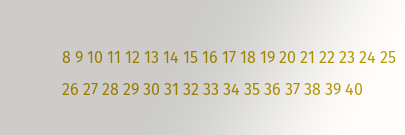8 9 10 11 12 13 14 15 16 17 18 19 20 21 22 23 24 25 26 27 28 29 30 31 32 33 34 35 36 37 38 39 40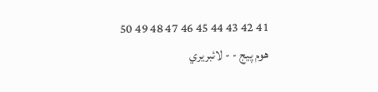41 42 43 44 45 46 47 48 49 50
هوم پيج - - لائبريري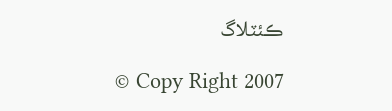ڪئٽلاگ

© Copy Right 2007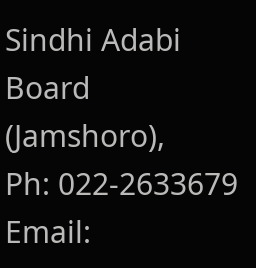Sindhi Adabi Board (Jamshoro),
Ph: 022-2633679 Email: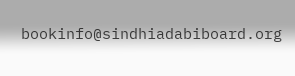bookinfo@sindhiadabiboard.org